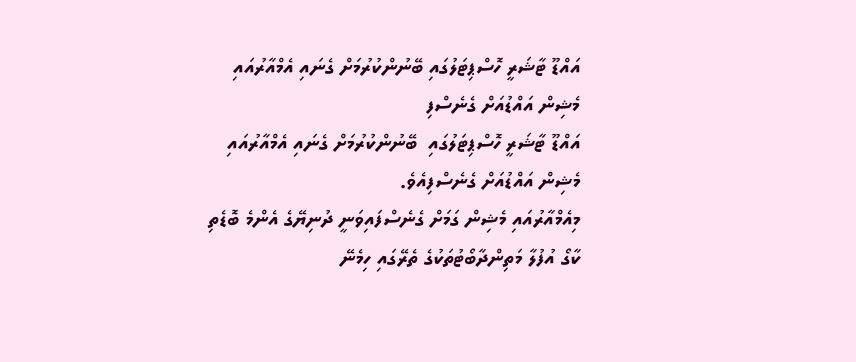އައްޑޫ ޓާޝަރީ ހޮސްޕިޓަލުގައި ބޭނުންކުރުމަށް ގެނައި އެމްއާރުއައި މެޝިން އައްޑުއަށް ގެނެސްފި
އައްޑޫ ޓާޝަރީ ހޮސްޕިޓަލުގައި  ބޭނުންކުރުމަށް ގެނައި އެމްއާރުއައި މެޝިން އައްޑުއަށް ގެނެސްފިއެވެ.
މިއެމްއާރުއައި މެޝިން ގަމަށް ގެނެސްފައިވަނީ ދުނިޔޭގެ އެންމެ ބޮޑެތި ކާގޯ އުފުލާ މަތިންދާބޯޓުތަކުގެ ތެރޭގައި ހިމެނޭ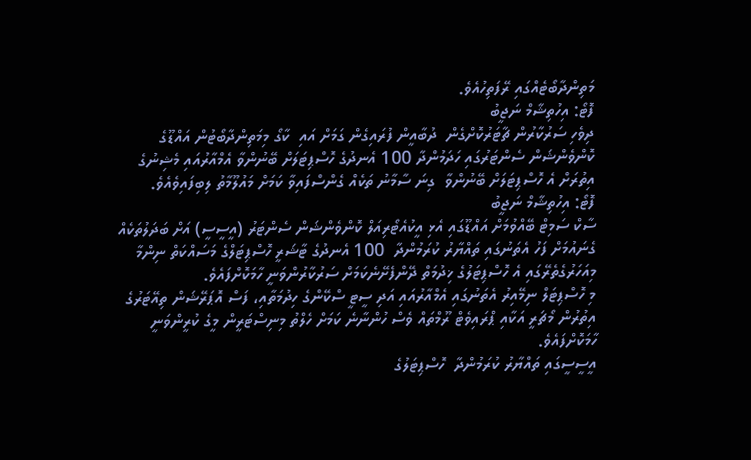މަތިންދާބޯޓެއްގައި ރޭފަތިހުއެވެ.
ފޮޓޯ: އިހުތިޝާމް ނަޖީބު
ދިވެހި ސަރުކާރުން ޗާޓަރުކޮށްގެން  ދުބާއީން ފުރައިގެން ގަމަށް އައި  ކާގޯ މިމަތިންދާބޯޓުން އައްޑޫގެ ކޮންވެންޝަން ސެންޓަރުގައި ހަދަމުންދާ 100 އެނދުގެ ހޮސްޕިޓަލަށް ބޭނުންވާ އެމްއާރުއައި މެޝިނުގެ އިތުރަށް އެ ހޮސްޕިޓަލަށް ބޭނުންވާ  ގިނަ ސާމާނު ތަކެއް ގެންސްފައިވާ ކަމަށް މައުލޫމާތު ލިބިފައިވެއެވެ.
ފޮޓޯ: އިހުތިޝާމް ނަޖީބު
ސާކް ސަމިޓް ބޭއްވުމަށް އައްޑޫގައި އެޅި އީކުއެޓޯރިއަލް ކޮންވެންޝަން ސެންޓަރު (އީސީސީ) އަށް ބަދަލުތަކެއް ގެނައުމަށް ފަހު އެތަނުގައި ތައްޔާރު ކުރަމުންދާ  100 އެނދުގެ ޓާޝަރީ ހޮސްޕިޓަލްގެ މަސައްކަތް ނިންމާ މިއަހަރުގެތެރޭގައި އެ ހޮސްޕިޓަލުގެ ޚިދުމަތް ދޭންފެށޭނެކަމަށް ސަރުކާރުންވަނީ ހާމަކޮށްފައެވެ.
މި ހޮސްޕިޓަލް ނިމޭއިރު އެތަނުގައި އެމްއާރުއައި އަދި ސީޓީ ސްކޭންގެ ހިދުމަތާއި، ފަސް އޮޕަރޭޝަން ތިއޭޓަރުގެ އިތުރުން މޯޗަރީ އަކާއި ޕްރައިވެޓް ރޫމްތައް ވެސް ހުންނާނެ ކަމަށް ހެލްތު މިނިސްޓަރީން މީގެ ކުރީންވަނީ ހާމަކޮށްފައެވެ.
އީސީސީގައި ތައްޔާރު ކުރަމުންދާ  ހޮސްޕިޓަލުގެ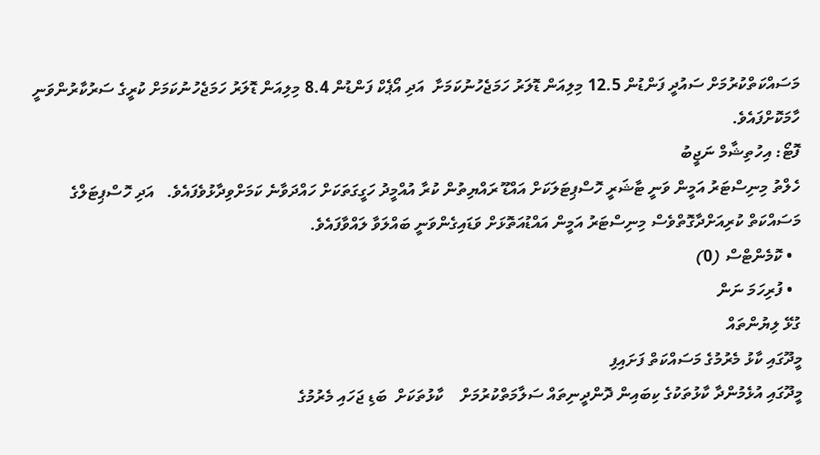މަސައްކަތްކުރުމަށް ސައުދީ ފަންޑުން 12.5 މިލިއަން ޑޮލަރު ހަމަޖެހުނުކަމަށާ  އަދި އޯޕެކް ފަންޑުން 8.4 މިލިއަން ޑޮލަރު ހަމަޖެހުނުކަމަށް ކުރީގެ ސަރުކާރުންވަނީ ހާމަކޮށްފައެވެ.
ފޮޓޯ: އިހުތިޝާމް ނަޖީބު
ހެލްތު މިނިސްޓަރު އަމީން ވަނީ ޓާޝަރީ ހޮސްޕިޓަލަކަށް އައްޑޫ ރައްޔިތުން ކުރާ އުއްމީދު ހަގީގަތަކަށް ހައްދަވާނެ ކަމަށްވިދާޅުވެފައެވެ.   އަދި ހޮސްޕިޓަލްގެ  މަސައްކަތް ކުރިއަށްދާގޮތްވެސް މިނިސްޓަރު އަމީން އައްޑުއަތޮޅަށް ވަޑައިގެންވަނީ ބައްލަވާ ލައްވާފައެވެ.
  • ކޮމެންޓްސް (0)
  • ފުރިހަމަ ނަން
ގުޅޭ ލިޔުންތައް
މީދޫގައި ކާޅު މެރުމުގެ މަސައްކަތް ފަށައިފި
މީދޫގައި އުޅެމުންދާ ކާޅުތަކުގެ ކިބައިން ދޮންދީނިތައް ސަލާމަތްކުރުމަށް    ކާޅުތަކަށް  ބަޑި ޖަހައި މެރުމުގެ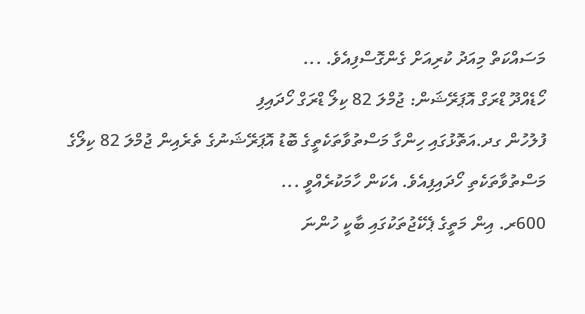މަސައްކަތް މިއަދު ކުރިއަށް ގެންގޮސްފިއެވެ. ...
ހޯޑެއްދޫ ޑްރަގް އޮޕަރޭޝަން: ޖުމްލަ 82 ކިލޯ ޑްރަގް ހޯދައިފި
ފުލުހުން ގދ.އަތޮޅުގައި ހިންގާ މަސްތުވާތަކެތީގެ ބޮޑު އޮޕަރޭޝަނުގެ ތެރެއިން ޖުމްލަ 82 ކިލޯގެ މަސްތުވާތަކެތި ހޯދައިފިއެވެ. އެކަން ހާމަކުރެއްވީ ...
600ރ. އިން މަތީގެ ޕެކޭޖުތަކުގައި ބާކީ ހުންނަ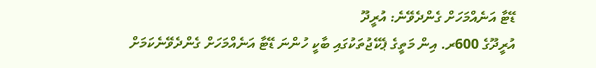ޑޭޓާ އަނެއްމަހަށް ގެންދެވޭނެ: އުރީދޫ
އުރީދޫގެ 600ރ. އިން މަތީގެ ޕެކޭޖުތަކުގައި ބާކީ ހުންނަ ޑޭޓާ އަނެއްމަހަށް ގެންދެވޭނެކަމަށް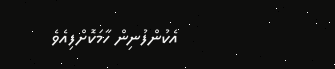އެކުންފުނިން ހާމަކޮށްފިއެވެ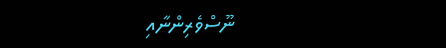ނޫސްވެރިންނާއި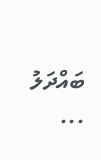ބައްދަލު ...